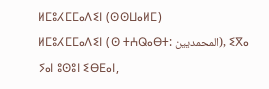ⵍⵎⵓⵃⵎⵎⴰⴷⵉⵏ (ⵙⵙⵡⴰⵍⵎ)
ⵍⵎⵓⵃⵎⵎⴰⴷⵉⵏ (ⵙ ⵜⵄⵕⴰⴱⵜ: المحمديين), ⵉⴳⴰ ⵢⴰⵏ ⵓⵙⵓⵏ ⵉⴱⴹⴰⵏ,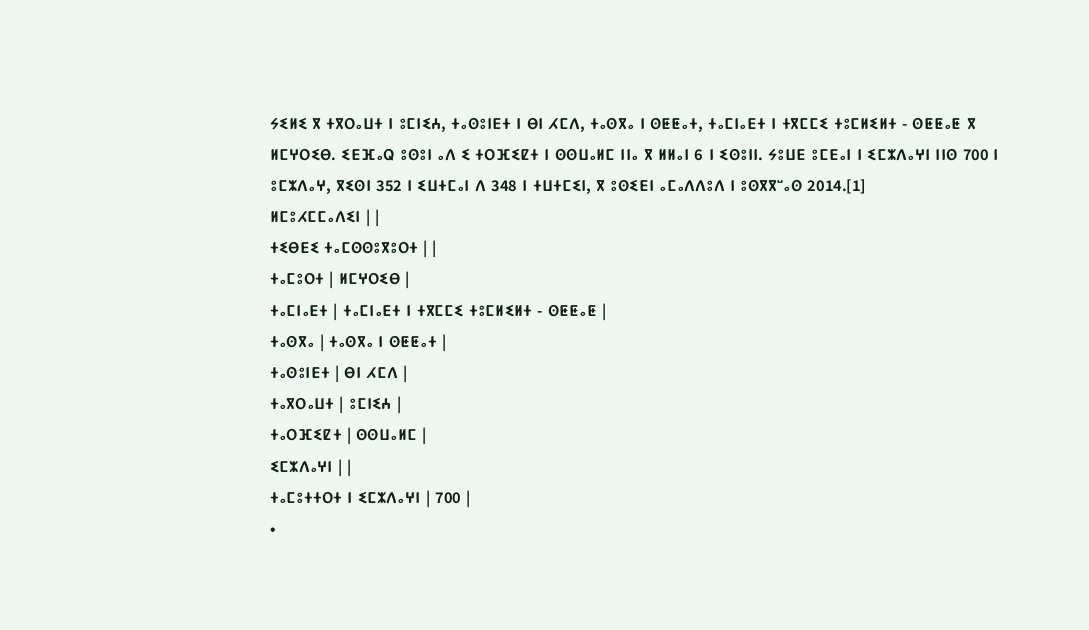ⵢⵉⵍⵉ ⴳ ⵜⴳⵔⴰⵡⵜ ⵏ ⵓⵎⵏⵉⵄ, ⵜⴰⵙⵓⵏⴹⵜ ⵏ ⴱⵏ ⵃⵎⴷ, ⵜⴰⵙⴳⴰ ⵏ ⵙⵟⵟⴰⵜ, ⵜⴰⵎⵏⴰⴹⵜ ⵏ ⵜⴳⵎⵎⵉ ⵜⵓⵎⵍⵉⵍⵜ - ⵙⵟⵟⴰⵟ ⴳ ⵍⵎⵖⵔⵉⴱ. ⵉⴹⴼⴰⵕ ⵓⵙⵓⵏ ⴰⴷ ⵉ ⵜⵔⴼⵉⵇⵜ ⵏ ⵙⵙⵡⴰⵍⵎ ⵏⵏⴰ ⴳ ⵍⵍⴰⵏ 6 ⵏ ⵉⵙⵓⵏⵏ. ⵢⵓⵡⴹ ⵓⵎⴹⴰⵏ ⵏ ⵉⵎⵣⴷⴰⵖⵏ ⵏⵏⵙ 700 ⵏ ⵓⵎⵣⴷⴰⵖ, ⴳⵉⵙⵏ 352 ⵏ ⵉⵡⵜⵎⴰⵏ ⴷ 348 ⵏ ⵜⵡⵜⵎⵉⵏ, ⴳ ⵓⵙⵉⴹⵏ ⴰⵎⴰⴷⴷⵓⴷ ⵏ ⵓⵙⴳⴳⵯⴰⵙ 2014.[1]
ⵍⵎⵓⵃⵎⵎⴰⴷⵉⵏ | |
ⵜⵉⴱⴹⵉ ⵜⴰⵎⵙⵙⵓⴳⵓⵔⵜ | |
ⵜⴰⵎⵓⵔⵜ | ⵍⵎⵖⵔⵉⴱ |
ⵜⴰⵎⵏⴰⴹⵜ | ⵜⴰⵎⵏⴰⴹⵜ ⵏ ⵜⴳⵎⵎⵉ ⵜⵓⵎⵍⵉⵍⵜ - ⵙⵟⵟⴰⵟ |
ⵜⴰⵙⴳⴰ | ⵜⴰⵙⴳⴰ ⵏ ⵙⵟⵟⴰⵜ |
ⵜⴰⵙⵓⵏⴹⵜ | ⴱⵏ ⵃⵎⴷ |
ⵜⴰⴳⵔⴰⵡⵜ | ⵓⵎⵏⵉⵄ |
ⵜⴰⵔⴼⵉⵇⵜ | ⵙⵙⵡⴰⵍⵎ |
ⵉⵎⵣⴷⴰⵖⵏ | |
ⵜⴰⵎⵓⵜⵜⵔⵜ ⵏ ⵉⵎⵣⴷⴰⵖⵏ | 700 |
•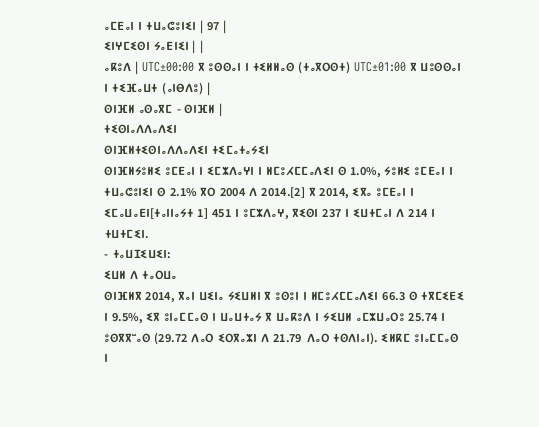ⴰⵎⴹⴰⵏ ⵏ ⵜⵡⴰⵛⵓⵏⵉⵏ | 97 |
ⵉⵏⵖⵎⵉⵙⵏ ⵢⴰⴹⵏⵉⵏ | |
ⴰⴽⵓⴷ | UTC±00:00 ⴳ ⵓⵙⵙⴰⵏ ⵏ ⵜⵉⵍⵍⴰⵙ (ⵜⴰⴳⵔⵙⵜ) UTC±01:00 ⴳ ⵡⵓⵙⵙⴰⵏ ⵏ ⵜⵉⴼⴰⵡⵜ (ⴰⵏⴱⴷⵓ) |
ⵙⵏⴼⵍ ⴰⵙⴰⴳⵎ - ⵙⵏⴼⵍ |
ⵜⵉⵙⵏⴰⴷⴷⴰⴷⵉⵏ
ⵙⵏⴼⵍⵜⵉⵙⵏⴰⴷⴷⴰⴷⵉⵏ ⵜⵉⵎⴰⵜⴰⵢⵉⵏ
ⵙⵏⴼⵍⵢⵓⵍⵉ ⵓⵎⴹⴰⵏ ⵏ ⵉⵎⵣⴷⴰⵖⵏ ⵏ ⵍⵎⵓⵃⵎⵎⴰⴷⵉⵏ ⵙ 1.0%, ⵢⵓⵍⵉ ⵓⵎⴹⴰⵏ ⵏ ⵜⵡⴰⵛⵓⵏⵉⵏ ⵙ 2.1% ⴳⵔ 2004 ⴷ 2014.[2] ⴳ 2014, ⵉⴳⴰ ⵓⵎⴹⴰⵏ ⵏ ⵉⵎⴰⵡⴰⴹⵏ[ⵜⴰⵏⵏⴰⵢⵜ 1] 451 ⵏ ⵓⵎⵣⴷⴰⵖ, ⴳⵉⵙⵏ 237 ⵏ ⵉⵡⵜⵎⴰⵏ ⴷ 214 ⵏ ⵜⵡⵜⵎⵉⵏ.
- ⵜⴰⵡⵊⵉⵡⵉⵏ:
ⵉⵡⵍ ⴷ ⵜⴰⵔⵡⴰ
ⵙⵏⴼⵍⴳ 2014, ⴳⴰⵏ ⵡⵉⵏⴰ ⵢⵉⵡⵍⵏ ⴳ ⵓⵙⵓⵏ ⵏ ⵍⵎⵓⵃⵎⵎⴰⴷⵉⵏ 66.3 ⵙ ⵜⴳⵎⵉⴹⵉ ⵏ 9.5%, ⵉⴳ ⵓⵏⴰⵎⵎⴰⵙ ⵏ ⵡⴰⵡⵜⴰⵢ ⴳ ⵡⴰⴽⵓⴷ ⵏ ⵢⵉⵡⵍ ⴰⵎⵣⵡⴰⵔⵓ 25.74 ⵏ ⵓⵙⴳⴳⵯⴰⵙ (29.72 ⴷⴰⵔ ⵉⵔⴳⴰⵣⵏ ⴷ 21.79 ⴷⴰⵔ ⵜⵙⴷⵏⴰⵏ). ⵉⵍⴽⵎ ⵓⵏⴰⵎⵎⴰⵙ ⵏ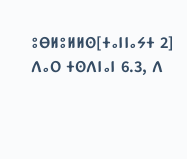ⵓⴱⵍⵓⵍⵍⵙ[ⵜⴰⵏⵏⴰⵢⵜ 2] ⴷⴰⵔ ⵜⵙⴷⵏⴰⵏ 6.3, ⴷ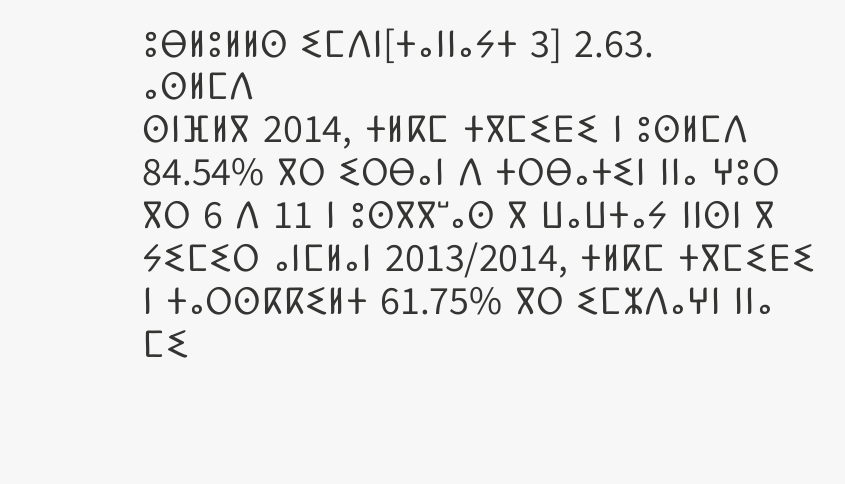ⵓⴱⵍⵓⵍⵍⵙ ⵉⵎⴷⵏ[ⵜⴰⵏⵏⴰⵢⵜ 3] 2.63.
ⴰⵙⵍⵎⴷ
ⵙⵏⴼⵍⴳ 2014, ⵜⵍⴽⵎ ⵜⴳⵎⵉⴹⵉ ⵏ ⵓⵙⵍⵎⴷ 84.54% ⴳⵔ ⵉⵔⴱⴰⵏ ⴷ ⵜⵔⴱⴰⵜⵉⵏ ⵏⵏⴰ ⵖⵓⵔ ⴳⵔ 6 ⴷ 11 ⵏ ⵓⵙⴳⴳⵯⴰⵙ ⴳ ⵡⴰⵡⵜⴰⵢ ⵏⵏⵙⵏ ⴳ ⵢⵉⵎⵉⵔ ⴰⵏⵎⵍⴰⵏ 2013/2014, ⵜⵍⴽⵎ ⵜⴳⵎⵉⴹⵉ ⵏ ⵜⴰⵔⵙⴽⴽⵉⵍⵜ 61.75% ⴳⵔ ⵉⵎⵣⴷⴰⵖⵏ ⵏⵏⴰ ⵎⵉ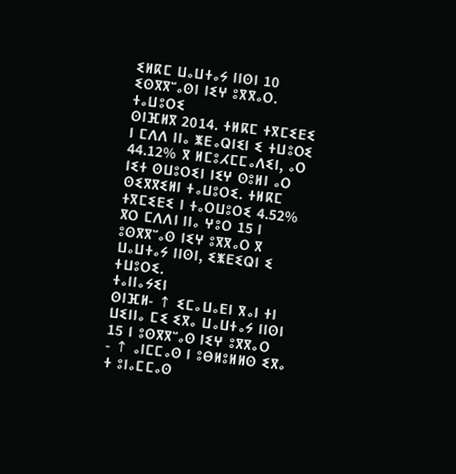ⵉⵍⴽⵎ ⵡⴰⵡⵜⴰⵢ ⵏⵏⵙⵏ 10 ⵉⵙⴳⴳⵯⴰⵙⵏ ⵏⵉⵖ ⵓⴳⴳⴰⵔ.
ⵜⴰⵡⵓⵔⵉ
ⵙⵏⴼⵍⴳ 2014. ⵜⵍⴽⵎ ⵜⴳⵎⵉⴹⵉ ⵏ ⵎⴷⴷ ⵏⵏⴰ ⵥⴹⴰⵕⵏⵉⵏ ⵉ ⵜⵡⵓⵔⵉ 44.12% ⴳ ⵍⵎⵓⵃⵎⵎⴰⴷⵉⵏ, ⴰⵔ ⵏⵉⵜ ⵙⵡⵓⵔⵉⵏ ⵏⵉⵖ ⵙⵓⵍⵏ ⴰⵔ ⵙⵉⴳⴳⵉⵍⵏ ⵜⴰⵡⵓⵔⵉ. ⵜⵍⴽⵎ ⵜⴳⵎⵉⴹⵉ ⵏ ⵜⴰⵔⵡⵓⵔⵉ 4.52% ⴳⵔ ⵎⴷⴷⵏ ⵏⵏⴰ ⵖⵓⵔ 15 ⵏ ⵓⵙⴳⴳⵯⴰⵙ ⵏⵉⵖ ⵓⴳⴳⴰⵔ ⴳ ⵡⴰⵡⵜⴰⵢ ⵏⵏⵙⵏ, ⵉⵥⴹⵉⵕⵏ ⵉ ⵜⵡⵓⵔⵉ.
ⵜⴰⵏⵏⴰⵢⵉⵏ
ⵙⵏⴼⵍ- ↑ ⵉⵎⴰⵡⴰⴹⵏ ⴳⴰⵏ ⵜⵏ ⵡⵉⵏⵏⴰ ⵎⵉ ⵉⴳⴰ ⵡⴰⵡⵜⴰⵢ ⵏⵏⵙⵏ 15 ⵏ ⵓⵙⴳⴳⵯⴰⵙ ⵏⵉⵖ ⵓⴳⴳⴰⵔ
- ↑ ⴰⵏⵎⵎⴰⵙ ⵏ ⵓⴱⵍⵓⵍⵍⵙ ⵉⴳⴰ ⵜ ⵓⵏⴰⵎⵎⴰⵙ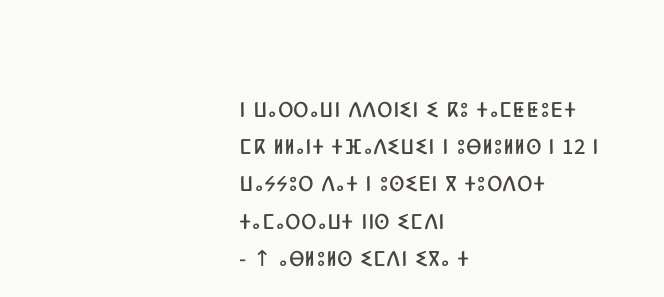ⵏ ⵡⴰⵔⵔⴰⵡⵏ ⴷⴷⵔⵏⵉⵏ ⵉ ⴽⵓ ⵜⴰⵎⵟⵟⵓⴹⵜ ⵎⴽ ⵍⵍⴰⵏⵜ ⵜⴼⴰⴷⵉⵡⵉⵏ ⵏ ⵓⴱⵍⵓⵍⵍⵙ ⵏ 12 ⵏ ⵡⴰⵢⵢⵓⵔ ⴷⴰⵜ ⵏ ⵓⵙⵉⴹⵏ ⴳ ⵜⵓⵔⴷⵔⵜ ⵜⴰⵎⴰⵔⵔⴰⵡⵜ ⵏⵏⵙ ⵉⵎⴷⵏ
- ↑ ⴰⴱⵍⵓⵍⵙ ⵉⵎⴷⵏ ⵉⴳⴰ ⵜ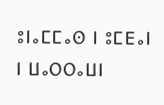ⵓⵏⴰⵎⵎⴰⵙ ⵏ ⵓⵎⴹⴰⵏ ⵏ ⵡⴰⵔⵔⴰⵡⵏ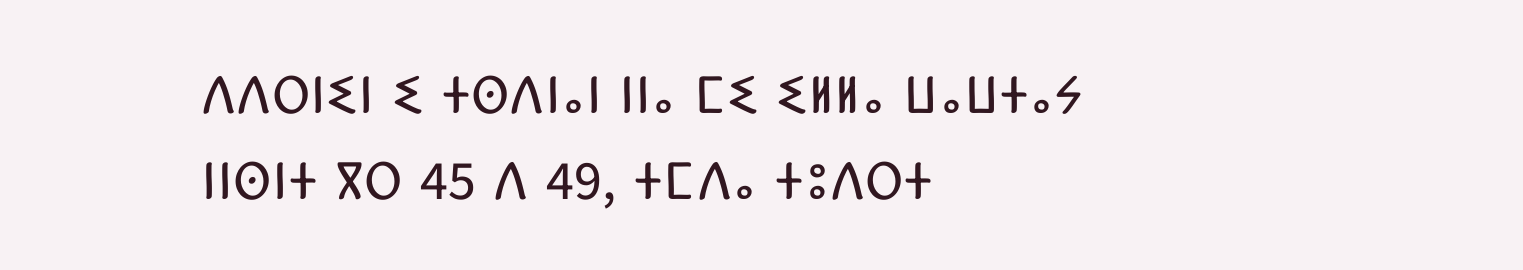ⴷⴷⵔⵏⵉⵏ ⵉ ⵜⵙⴷⵏⴰⵏ ⵏⵏⴰ ⵎⵉ ⵉⵍⵍⴰ ⵡⴰⵡⵜⴰⵢ ⵏⵏⵙⵏⵜ ⴳⵔ 45 ⴷ 49, ⵜⵎⴷⴰ ⵜⵓⴷⵔⵜ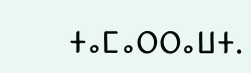ⵜⴰⵎⴰⵔⵔⴰⵡⵜ.